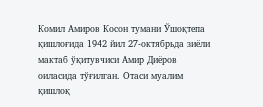Комил Амиров Косон тумани Ўшоқтепа қишлоғида 1942 йил 27-октябрьда зиёли мактаб ўқитувчиси Амир Диёров оиласида тўғилган. Отаси муалим қишлоқ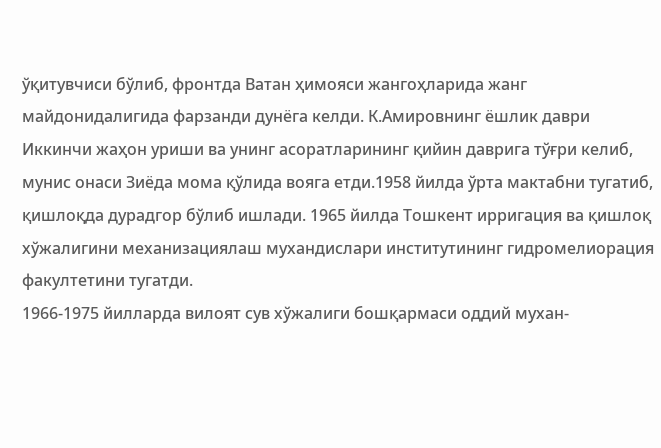ўқитувчиси бўлиб, фронтда Ватан ҳимояси жангоҳларида жанг майдонидалигида фарзанди дунёга келди. К.Амировнинг ёшлик даври Иккинчи жаҳон уриши ва унинг асоратларининг қийин даврига тўғри келиб, мунис онаси Зиёда мома қўлида вояга етди.1958 йилда ўрта мактабни тугатиб, қишлоқда дурадгор бўлиб ишлади. 1965 йилда Тошкент ирригация ва қишлоқ хўжалигини механизациялаш мухандислари институтининг гидромелиорация факултетини тугатди.
1966-1975 йилларда вилоят сув хўжалиги бошқармаси оддий мухан-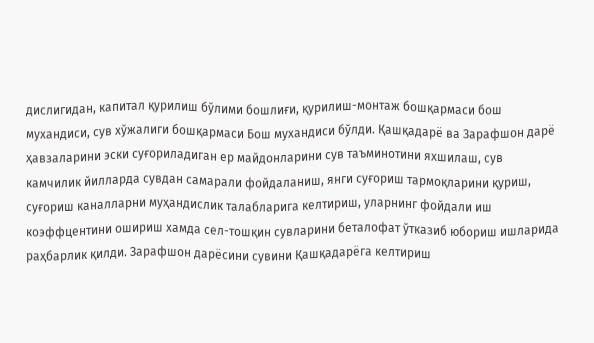дислигидан, капитал қурилиш бўлими бошлиғи, қурилиш-монтаж бошқармаси бош мухандиси, сув хўжалиги бошқармаси Бош мухандиси бўлди. Қашқадарё ва Зарафшон дарё ҳавзаларини эски суғориладиган ер майдонларини сув таъминотини яхшилаш, сув камчилик йилларда сувдан самарали фойдаланиш, янги суғориш тармоқларини қуриш, суғориш каналларни муҳандислик талабларига келтириш, уларнинг фойдали иш коэффцентини ошириш хамда сел-тошқин сувларини беталофат ўтказиб юбориш ишларида раҳбарлик қилди. Зарафшон дарёсини сувини Қашқадарёга келтириш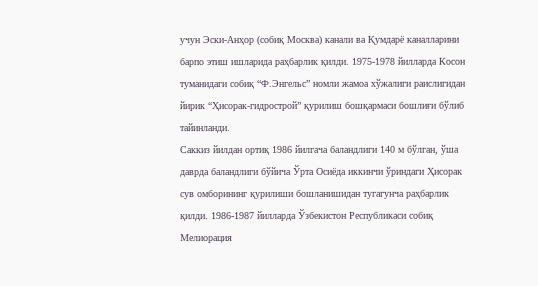учун Эски-Анҳор (собиқ Москва) канали ва Қумдарё каналларини барпо этиш ишларида раҳбарлик қилди. 1975-1978 йилларда Косон туманидаги собиқ “Ф.Энгельс” номли жамоа хўжалиги раислигидан йирик “Ҳисорак-гидрострой” қурилиш бошқармаси бошлиғи бўлиб тайинланди.
Саккиз йилдан ортиқ 1986 йилгача баландлиги 140 м бўлган, ўша даврда баландлиги бўйича Ўрта Осиёда иккинчи ўриндаги Ҳисорак сув омборининг қурилиши бошланишидан тугагунча раҳбарлик қилди. 1986-1987 йилларда Ўзбекистон Республикаси собиқ Мелиорация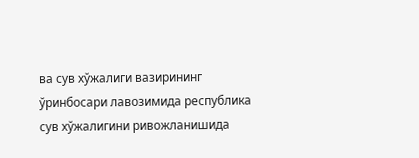ва сув хўжалиги вазирининг ўринбосари лавозимида республика сув хўжалигини ривожланишида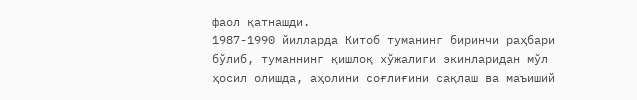фаол қатнашди.
1987-1990 йилларда Китоб туманинг биринчи раҳбари бўлиб, туманнинг қишлоқ хўжалиги экинларидан мўл ҳосил олишда, аҳолини соғлиғини сақлаш ва маъиший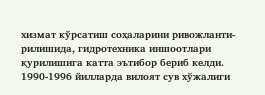хизмат кўрсатиш соҳаларини ривожланти-рилишида, гидротехника иншоотлари қурилишига катта эътибор бериб келди.
1990-1996 йилларда вилоят сув хўжалиги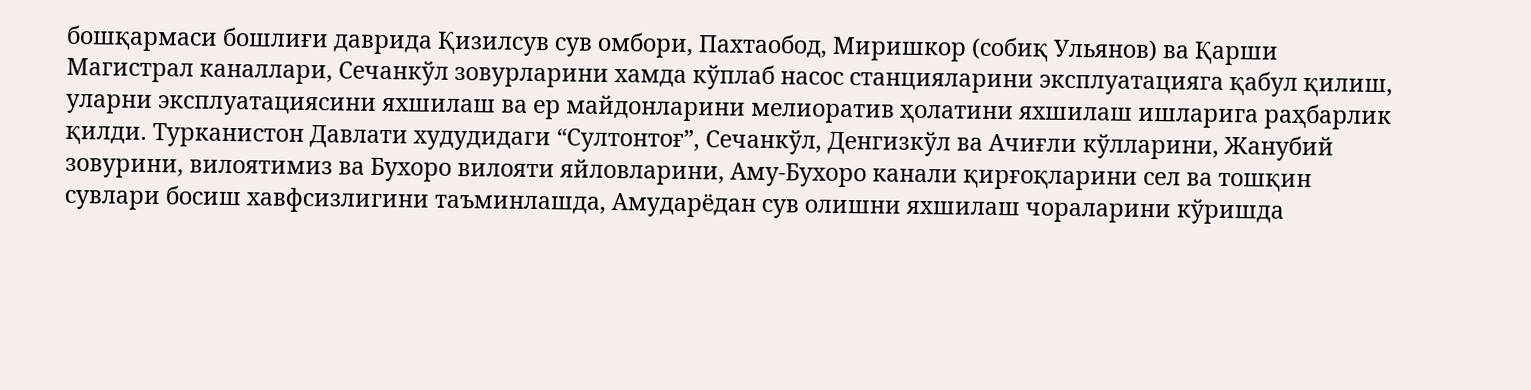бошқармаси бошлиғи даврида Қизилсув сув омбори, Пахтаобод, Миришкор (собиқ Ульянов) ва Қарши Магистрал каналлари, Сечанкўл зовурларини хамда кўплаб насос станцияларини эксплуатацияга қабул қилиш, уларни эксплуатациясини яхшилаш ва ер майдонларини мелиоратив ҳолатини яхшилаш ишларига раҳбарлик қилди. Турканистон Давлати худудидаги “Султонтоғ”, Сечанкўл, Денгизкўл ва Ачиғли кўлларини, Жанубий зовурини, вилоятимиз ва Бухоро вилояти яйловларини, Аму-Бухоро канали қирғоқларини сел ва тошқин сувлари босиш хавфсизлигини таъминлашда, Амударёдан сув олишни яхшилаш чораларини кўришда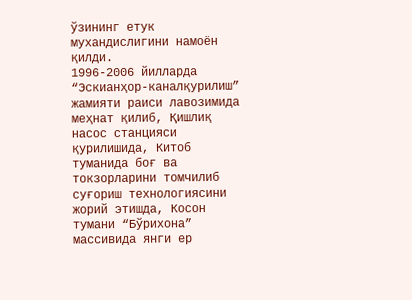ўзининг етук мухандислигини намоён қилди.
1996-2006 йилларда “Эскианҳор-каналқурилиш” жамияти раиси лавозимида меҳнат қилиб, Қишлиқ насос станцияси қурилишида, Китоб туманида боғ ва токзорларини томчилиб суғориш технологиясини жорий этишда, Косон тумани “Бўрихона” массивида янги ер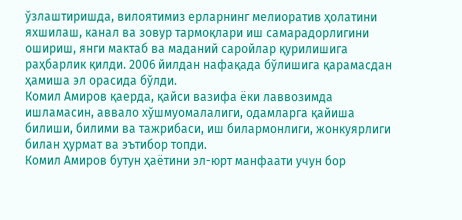ўзлаштиришда, вилоятимиз ерларнинг мелиоратив ҳолатини яхшилаш, канал ва зовур тармоқлари иш самарадорлигини ошириш, янги мактаб ва маданий саройлар қурилишига раҳбарлик қилди. 2006 йилдан нафақада бўлишига қарамасдан ҳамиша эл орасида бўлди.
Комил Амиров қаерда, қайси вазифа ёки лаввозимда ишламасин, аввало хўшмуомалалиги, одамларга қайиша билиши, билими ва тажрибаси, иш билармонлиги, жонкуярлиги билан ҳурмат ва эътибор топди.
Комил Амиров бутун ҳаётини эл-юрт манфаати учун бор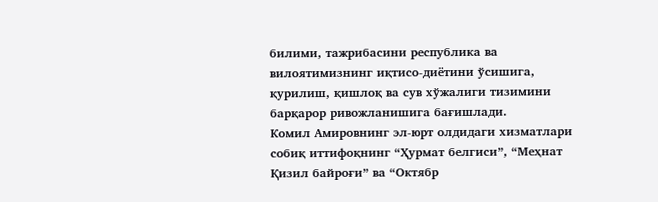билими, тажрибасини республика ва вилоятимизнинг иқтисо-диётини ўсишига, қурилиш, қишлоқ ва сув хўжалиги тизимини барқарор ривожланишига бағишлади.
Комил Амировнинг эл-юрт олдидаги хизматлари собиқ иттифоқнинг “Ҳурмат белгиси”, “Меҳнат Қизил байроғи” ва “Октябр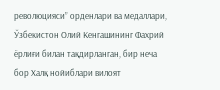революцияси” орденлари ва медаллари, Ўзбекистон Олий Кенгашининг Фахрий ёрлиғи билан тақдирланган, бир неча бор Халқ нойиблари вилоят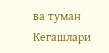ва туман Кегашлари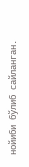нойиби бўлиб сайланган.